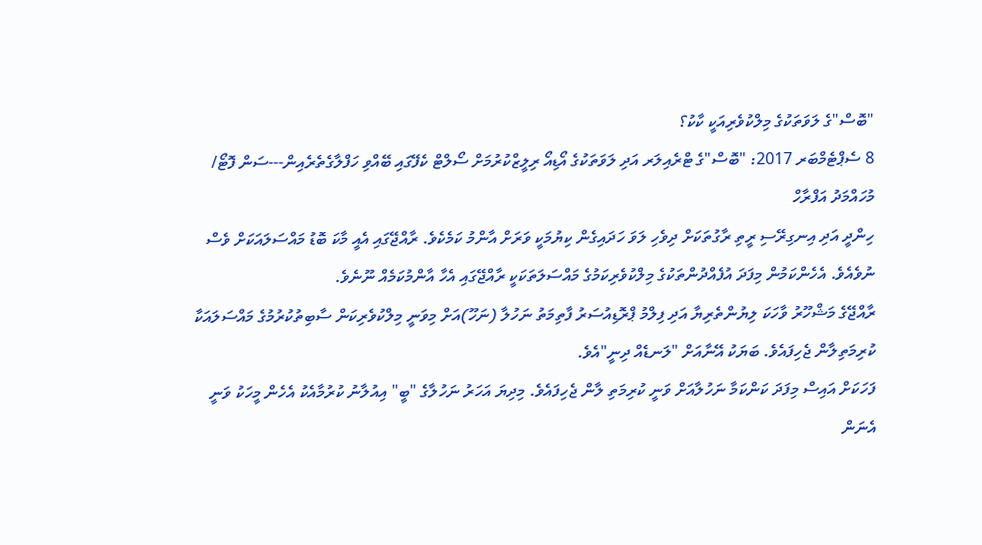"ބޮސް"ގެ ލަވަތަކުގެ މިލްކުވެރިއަކީ ކާކު؟
8 ސެޕްޓެމްބަރ 2017: "ބޮސް"ގެ ޓްރެއިލަރ އަދި ލަވަތަކުގެ އޯޑިއޯ ރިލީޒްކުރުމަށް ސޯލްޓް ކެފޭގައި ބޭއްވި ހަފްލާގެތެރެއިން---ސަން ފޮޓޯ/ މުހައްމަދު އަފްރާހް
ހިންދީ އަދި އިނގިރޭސި ރީތި ރާގުތަކަށް ދިވެހި ލަވަ ހަދައިގެން ކިޔުމަކީ ވަރަށް އާންމު ކަމެކެވެ. ރާއްޖޭގައި އެއީ މާކަ ބޮޑު މައްސަލައަކަށް ވެސް ނުވެއެވެ. އެހެންކަމުން މިފަދަ އުފެއްދުންތަކުގެ މިލްކުވެރިކަމުގެ މައްސަލަތަކަކީ ރާއްޖޭގައި އެހާ އާންމުކަމެއް ނޫނެވެ.
ރާއްޖޭގެ މަޝްހޫރު ވާހަކަ ލިޔުންތެރިޔާ އަދި ފިލްމު ޕްރޮޑިއުސަރު ފާތިމަތު ނަހުލާ (ނަހޫ)އަށް މިވަނީ މިލްކުވެރިކަން ސާބިތުކުރުމުގެ މައްސަލައަކާ ކުރިމަތިލާން ޖެހިފައެވެ. ބަޔަކު އޭނާއަށް "ލަނޑެއް ދިނީ"އެވެ.
ފަހަކަށް އައިސް މިފަދަ ކަންކަމާ ނަހުލާއަށް ވަނީ ކުރިމަތި ލާން ޖެހިފައެވެ. މިދިޔަ އަހަރު ނަހުލާގެ "ބީ" އިއުލާނު ކުރުމާއެކު އެހެން މީހަކު ވަނީ އެނަން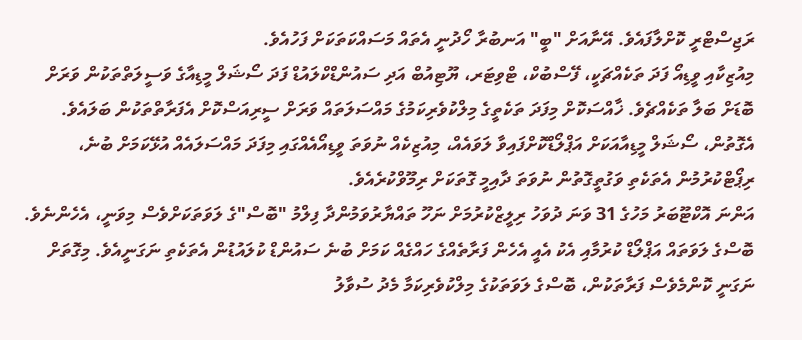ރަޖިސްޓްރީ ކޮށްލާފައެވެ. އޭނާއަށް "ބީ" އަނބުރާ ހޯދުނީ އެތައް މަސައްކަތަކަށް ފަހުއެވެ.
މިއުޒިކާއި ވީޑިއޯ ފަދަ ތަކެއްޗަކީ، ފޭސްބުކް، ޓްވިޓަރ، ޔޫޓިއުބް އަދި ސައުންޑްކްލައުޑް ފަދަ ސޯޝަލް މީޑިއާގެ ވަސީލަތްތަކުން ވަރަށް ބޮޑަށް ބަލާ ތަކެއްޗެވެ. ޚާއްސަކޮށް މިފަދަ ތަކެތީގެ މިލްކުވެރިކަމުގެ މައްސަލަތައް ވަރަށް ސީރިއަސްކޮށް އެފަރާތްތަކުން ބަލައެވެ. އެގޮތުން، ސޯޝަލް މީޑިއާއަކަށް އަޕްލޯޑްކޮށްފައިވާ ލަވައެއް، މިއުޒިކެއް ނުވަތަ ވީޑިއޯއެއްގައި މިފަދަ މައްސަލައެއް އުޅޭކަމަށް ބުނެ، ރިޕޯޓްކުރުމުން އެތަކެތި ވަގުތީގޮތުން ނުވަތަ ދާއިމީ ގޮތަކަށް ރިމޫވްކުރެއެވެ.
އަންނަ އޮކްޓޫބަރު މަހުގެ 31 ވަނަ ދުވަހު ރިލީޒްކުރުމަށް ނަހޫ ތައްޔާރުވަމުންދާ ފިލްމު "ބޮސް"ގެ ލަވަތަކަށްވެސް މިވަނީ، އެހެންނެވެ. ބޮސްގެ ލަވަތައް އަޕްލޯޑް ކުރުމާއި އެކު އެއީ އެހެން ފަރާތެއްގެ ހައްގެއް ކަމަށް ބުނެ ސައުންޑް ކުލައުޑުން އެތަކެތި ނަގަނީއެވެ. މިގޮތަށް ނަގަނީ ކޮންމެވެސް ފަރާތަކުން، ބޮސްގެ ލަވަތަކުގެ މިލްކުވެރިކަމާ މެދު ސުވާލު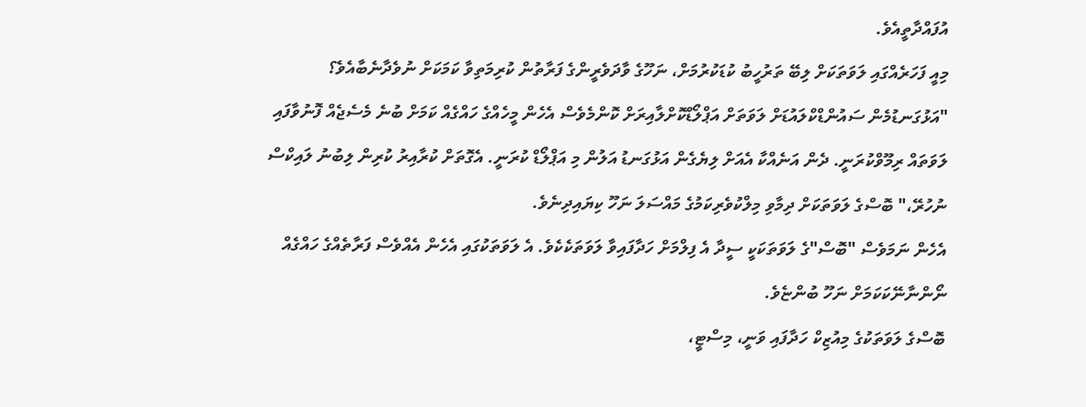އުފައްދާތީއެވެ.
މިއީ ފަހަރެއްގައި ލަވަތަކަށް ލިބޭ ތަރުހީބު ކުޑަކުރުމަށް، ނަހޫގެ ވާދަވެރީންގެ ފަރާތުން ކުރިމަތިވާ ކަމަކަށް ނުވެދާނެބާއެވެ؟
"އަޅުގަނޑުމެން ސައުންޑްކްލައުޑަށް ލަވަތަށް އަޕްލޯޑްކޮށްލާއިރަށް ކޮންމެވެސް އެހެން މީހެއްގެ ހައްގެއް ކަމަށް ބުނެ މެސެޖެއް ފޮނުވާފައި ލަވަތައް ރިމޫވްކުރަނީ. ދެން އަނެއްކާ އެއަށް ލިޔެގެން އަޅުގަނޑު އަލުން މި އަޕްލޯޑް ކުރަނީ. އެގޮތަށް ކުރާއިރު ކުރިން ލިބުނު ލައިކްސް ނުހުރޭ،" ބޮސްގެ ލަވަތަކަށް ދިމާވި މިލްކުވެރިކަމުގެ މައްސަލަ ނަހޫ ކިޔައިދިނެވެ.
އެހެން ނަމަވެސް "ބޮސް"ގެ ލަވަތަކަކީ ސީދާ އެ ފިލްމަށް ހަދާފައިވާ ލަވަތަކެކެވެ. އެ ލަވަތަކުގައި އެހެން އެއްވެސް ފަރާތެއްގެ ހައްގެއް ނޯންނާނޭކަކަމަށް ނަހޫ ބުންޏެވެ.
ބޮސްގެ ލަވަތަކުގެ މިއުޒިކް ހަދާފައި ވަނީ، މިސްޓީ،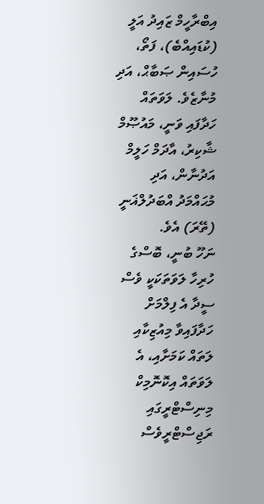އިބްރާހީމް ޒައިދު އަލީ (ކުޑައިއްބެ)، ފަތޯ، ހުސައިން ޞަބާޙް، އަދި މުނާޒެވެ. ލަވަތައް ހަދާފައި ވަނީ، މައުޞޫމް ޝާކިރު، އާދަމް ހަލީމް އަދުނާން، އަދި މުޙައްމަދު އްބަދުލްޣަނީ (ތޭރަ) އެވެ.
ނަހޫ ބުނީ، ބޮސްގެ ހުރިހާ ލަވަތަކަކީ ވެސް ސީދާ އެ ފިލްމަށް ހަދާފައިވާ މިއުޒިކާއި ލަތައް ކަމަށާއި، އެ ލަވަތައް އިކޮނޮމިކް މިނިސްޓްރީގައި ރަޖިސްޓްރީވެސް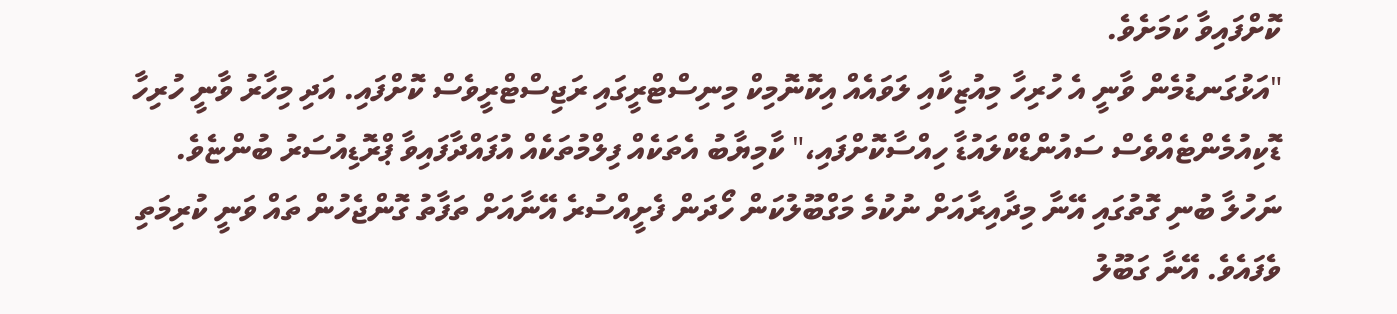ކޮށްފައިވާ ކަމަށެވެ.
"އަޅުގަނޑުމެން ވާނީ އެ ހުރިހާ މިއުޒިކާއި ލަވައެއް އިކޮނޮމިކް މިނިސްޓްރީގައި ރަޖިސްޓްރީވެސް ކޮށްފައި. އަދި މިހާރު ވާނީ ހުރިހާ ޑޮކިއުމެންޓެއްވެސް ސައުންޑްކްލައުޑާ ހިއްސާކޮށްފައި،" ކާމިޔާބު އެތަކެއް ފިލްމުތަކެއް އުފައްދާފައިވާ ޕްރޮޑިއުސަރު ބުންޏެވެ.
ނަހުލާ ބުނި ގޮތުގައި އޭނާ މިދާއިރާއަށް ނުކުމެ މަގްބޫލުކަން ހޯދަން ފެށީއްސުރެ އޭނާއަށް ތަފާތު ގޮންޖެހުން ތައް ވަނީ ކުރިމަތި ވެފައެވެ. އޭނާ ގަބޫލު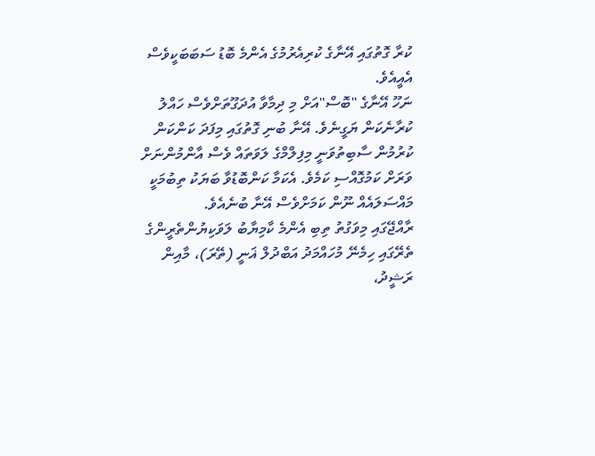ކުރާ ގޮތުގައި އޭނާގެ ކުރިއެރުމުގެ އެންމެ ބޮޑު ސަބަބަކީވެސް އެއީއެވެ.
ނަހޫ އޭނާގެ "ބޮސް"އަށް މި ދިމާވާ އުދަގޫތަށްވެސް ހައްލު ކުރާނެކަން ޔަގީނެވެ. އޭނާ ބުނި ގޮތުގައި މިފަދަ ކަންކަން ކުރުމުން ސާބިތުވަނީ މިފިލްމްގެ ލަވަތައް ވެސް އާންމުންނަށް ވަރަށް ކަމުގޮއްސި ކަމެވެ. އެކަމާ ކަންބޮޑުވާ ބަޔަކު ތިބުމަކީ މައްސަލައެއް ނޫން ކަމަށްވެސް އޭނާ ބުނެއެވެ.
ރާއްޖޭގައި މިވަގުތު ތިބި އެންމެ ކާމިޔާބު ލަވަކިޔުންތެރީންގެ ތެރޭގައި ހިމެނޭ މުހައްމަދު އަބްދުލް ޣަނީ (ތޭރަ)، މާއިން ރަޝީދު،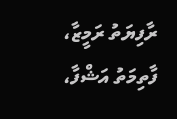ރާފިޔަތު ރަމީޒާ، ފާތިމަތު އަޝްފާ،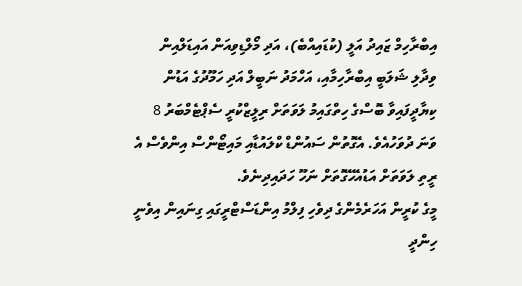އިބްރާހިމް ޒައިދު އަލީ (ކުޑައިއްބެ)، އަދި މޯލްޑިވިއަން އައިޑަލްއިން ވިދާލި ޝަލަބީ އިބްރާހިމާއި، އަހްމަދު ނަބީލް އަދި ހަމޫދުގެ އަޑުން ކިޔާދީފައިވާ ބޮސްގެ ހިތްގައިމު ލަވަތަށް ރިލީޒްކުރީ ސެޕްޓެމްބަރު 8 ވަނަ ދުވަހުއެވެ. އެގޮތުން ސައުންޑް ކްލައުޑާއި މައިޓޯންސް އިންވެސް އެ ރީތި ލަވަތަށް އަޑުއެހޭގޮތަށް ނަހޫ ހަދައިދިނެވެ.
މީގެ ކުރީން އަހަރެމެންގެ ދިވެހި ފިލްމު އިންޑަސްޓްރީގައި ގިނައިން އިވެނީ ހިންދީ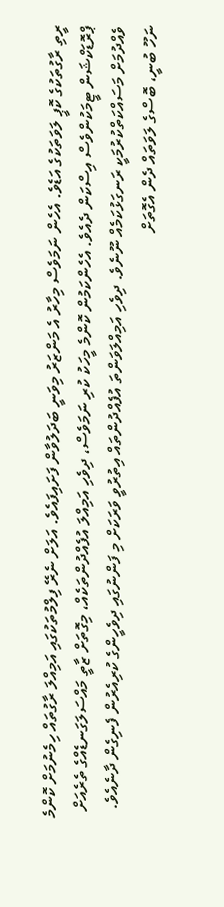ރީތި ރާގުތަކުގެ ކޮޕީ ލަވަތަކުގެ އަޑެވެ. އެހެން ނަމަވެސް މިހާރު އެ މަންޒަރު މިވަނީ ބަދަލުވާން ފަށައިފައެވެ. އަލަށް ނެރޭ ފިލްމުތަކުގައި އަމިއްލަ ރާގުތައް ހިމެނުމަށް ކޮންމެ ޕްރޮޑަކްޝަން ޓީމަކުންވެސް އިސްކަން ދެއެވެ. އެހެންކަމުން ކޮންމެ މީހަކު ކުރި ނަމަވެސް، ދިވެހި އަމިއްލަ އުފެއްދުންތަކެއް، މިގޮތަށް ޒާތީ މައްސަލަގަނޑެއްގެ ތެރެއަށް ވެއްދުމަށް މަސައްކަތްކުރުމަކީ ރަނގަޅުކަމެއް ނޫނެވެ. ދިވެހި އަމިއްލަވަންތަ އުފެއްދުންތައް އިތުރުވީ ވަރަކަށް މި ފަންނުގައި ދިވެހީންގެ ކުރިއެރުން ފެނިގެން ދާނެއެވެ.
ނަހޫ ބުނީ، ބޮސްގެ ލަވަތައް ދެން އެގޮތަށް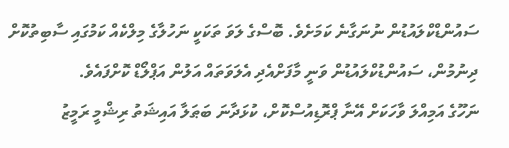ސައުންޑްކްލައުޑުން ނުނަގާނެ ކަމަށެވެ. ބޮސްގެ ލަވަ ތަކަކީ ނަހުލާގެ މިލްކެއް ކަމުގައި ސާބިތުކޮށް ދިނުމުން، ސައުންޑުކްލައުޑުން ވަނީ މާފަށްއެދި އެލަވަތައް އަލުން އަޕްލޯޑް ކޮށްފައެވެ.
ނަހޫގެ އަމިއްލަ ވާހަކަށް އޭނާ ޕްރޮޑިއުސްކޮށް، ކުޅަދާނަ ބަޠަލާ އައިޝަތު ރިޝްމީ ރަމީޒު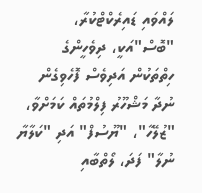ލައްވައި ޑައިރެކްޓްކުރާ، "ބޮސް"އަކީ، ދިވެހީންގެ ހިތްތަކުން އަދިވެސް ފޮހެވިގެން ނުދާ މަޝްހޫރު ފިލްމުތައް ކަމަށްވާ، "ޒުލޭހާ"، "ޔޫސުފް" އަދި "ކަލާޔާ ނުލާ" ފަދަ، ލޯތްބާއި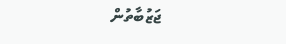ޖަޒުބާތުން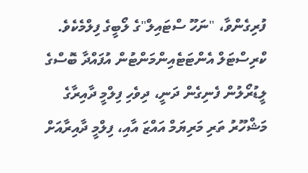ފުރިގެންވާ، "ނަހޫ ސްޓައިލް"ގެ ލޯބީގެ ފިލްމެކެވެ.
ކްރިސްޓަލް އެންޓަޓެއިންމަންޓުން އުފައްދާ ބޮސްގެ ލީޑުރޯލުން ފެނިގެން ދަނީ، ދިވެހި ފިލްމީ ދާއިރާގެ މަޝްހޫރު ތަރި މަރިޔަމް އައްޒަ އާއި، ފިލްމީ ދާއިރާއަށް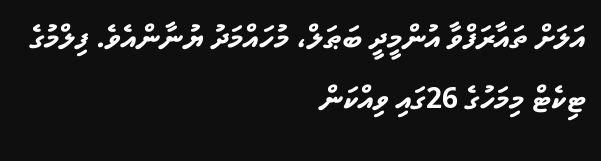އަލަށް ތައާރަފްވާ އުންމީދީ ބަޠަލް، މުހައްމަދު ޔުނާންއެވެ. ފިލްމުގެ ޓިކެޓް މިމަހުގެ 26ގައި ވިއްކަން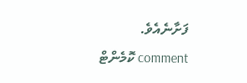ފަށާނެއެވެ.
comment ކޮމެންޓް